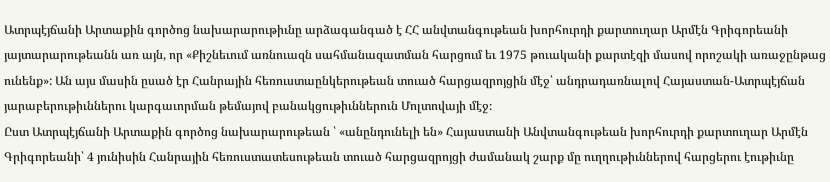Ատրպէյճանի Արտաքին գործոց նախարարութիւնը արձագանգած է ՀՀ անվտանգութեան խորհուրդի քարտուղար Արմէն Գրիգորեանի յայտարարութեանն առ այն, որ «Քիշնեւում առնուազն սահմանազատման հարցում եւ 1975 թուականի քարտէզի մասով որոշակի առաջընթաց ունենք»: Ան այս մասին ըսած էր Հանրային հեռուստաընկերութեան տուած հարցազրոյցին մէջ՝ անդրադառնալով Հայաստան-Ատրպէյճան յարաբերութիւններու կարգաւորման թեմայով բանակցութիւններուն Մոլտովայի մէջ։
Ըստ Ատրպէյճանի Արտաքին գործոց նախարարութեան ՝ «անընդունելի են» Հայաստանի Անվտանգութեան խորհուրդի քարտուղար Արմէն Գրիգորեանի՝ 4 յունիսին Հանրային հեռուստատեսութեան տուած հարցազրոյցի ժամանակ շարք մը ուղղութիւններով հարցերու էութիւնը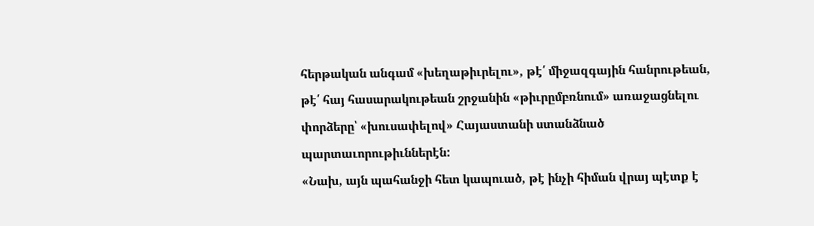հերթական անգամ «խեղաթիւրելու», թէ՛ միջազգային հանրութեան, թէ՛ հայ հասարակութեան շրջանին «թիւրըմբռնում» առաջացնելու փորձերը՝ «խուսափելով» Հայաստանի ստանձնած պարտաւորութիւններէն:
«Նախ, այն պահանջի հետ կապուած, թէ ինչի հիման վրայ պէտք է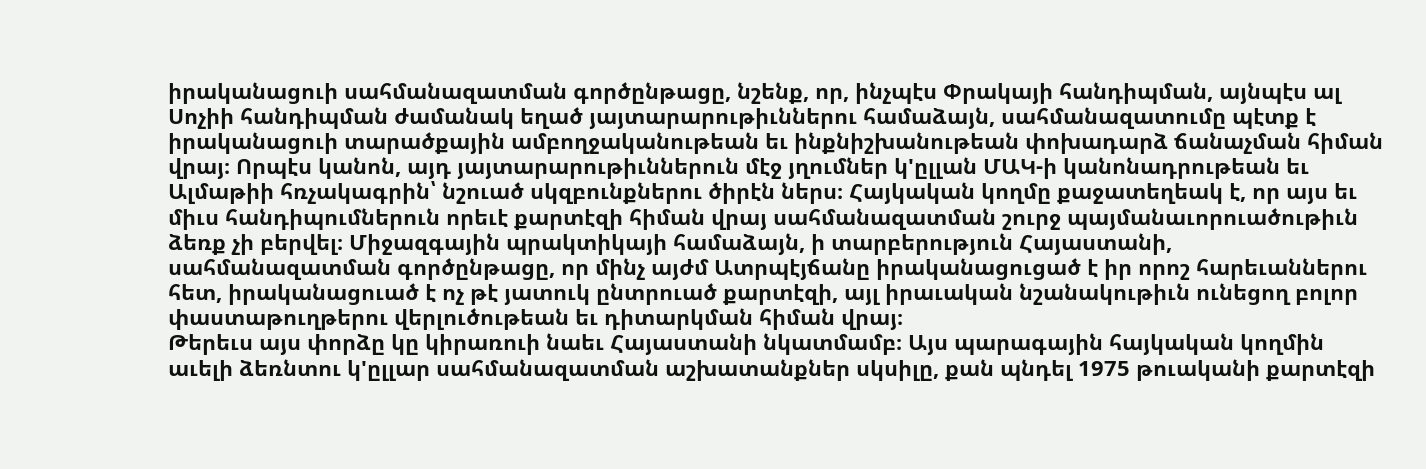իրականացուի սահմանազատման գործընթացը, նշենք, որ, ինչպէս Փրակայի հանդիպման, այնպէս ալ Սոչիի հանդիպման ժամանակ եղած յայտարարութիւններու համաձայն, սահմանազատումը պէտք է իրականացուի տարածքային ամբողջականութեան եւ ինքնիշխանութեան փոխադարձ ճանաչման հիման վրայ։ Որպէս կանոն, այդ յայտարարութիւններուն մէջ յղումներ կ'ըլլան ՄԱԿ-ի կանոնադրութեան եւ Ալմաթիի հռչակագրին՝ նշուած սկզբունքներու ծիրէն ներս։ Հայկական կողմը քաջատեղեակ է, որ այս եւ միւս հանդիպումներուն որեւէ քարտէզի հիման վրայ սահմանազատման շուրջ պայմանաւորուածութիւն ձեռք չի բերվել։ Միջազգային պրակտիկայի համաձայն, ի տարբերություն Հայաստանի, սահմանազատման գործընթացը, որ մինչ այժմ Ատրպէյճանը իրականացուցած է իր որոշ հարեւաններու հետ, իրականացուած է ոչ թէ յատուկ ընտրուած քարտէզի, այլ իրաւական նշանակութիւն ունեցող բոլոր փաստաթուղթերու վերլուծութեան եւ դիտարկման հիման վրայ։
Թերեւս այս փորձը կը կիրառուի նաեւ Հայաստանի նկատմամբ։ Այս պարագային հայկական կողմին աւելի ձեռնտու կ'ըլլար սահմանազատման աշխատանքներ սկսիլը, քան պնդել 1975 թուականի քարտէզի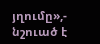յղումը»,- նշուած է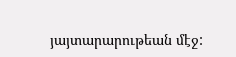յայտարարութեան մէջ: